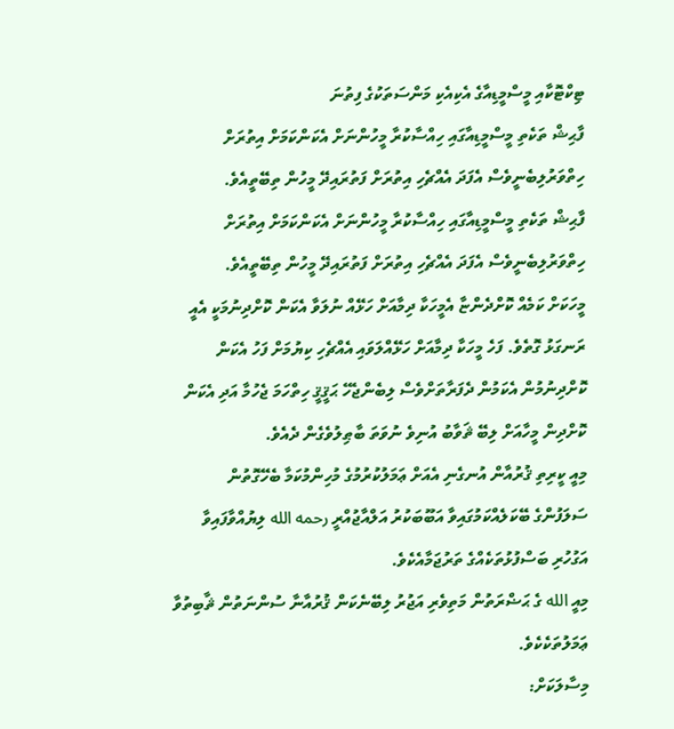ޓިކްޓޮކާއި މީސްމީޑިއާގެ އެކިއެކި މަންސަތަކުގެ ފިތުނަ
ފާޙިޝް ތަކެތި މީސްމީޑިއާގައި ހިއްސާކުރާ މީހުންނަށް އެކަންކަމަށް އިތުރަށް ހިތްވަރުލިބެނީވެސް އެފަދަ އެއްޗެހި އިތުރަށް ފަތުރައިދޭ މީހުން ތިބޭތީއެވެ.
ފާޙިޝް ތަކެތި މީސްމީޑިއާގައި ހިއްސާކުރާ މީހުންނަށް އެކަންކަމަށް އިތުރަށް ހިތްވަރުލިބެނީވެސް އެފަދަ އެއްޗެހި އިތުރަށް ފަތުރައިދޭ މީހުން ތިބޭތީއެވެ.
މީހަކަށް ކަމެއް ކޮށްދެންޏާ އެމީހަކާ ދިމާއަށް ހަޅޭއް ނުލަވާ އެކަން ކޮށްދިނުމަކީ އެއީ ރަނގަޅު ގޮތެވެ. ފަހެ މީހަކާ ދިމާއަށް ހަޅޭއްލަވައި އެއްޗެހި ކިޔުމަށް ފަހު އެކަން ކޮށްދިނުމުން އެކަމުން ދެފަރާތަށްވެސް ލިބެންޖެހޭ ޙަޤީޤީ ހިތްހަމަ ޖެހުމާ އަދި އެކަން ކޮށްދިން މީހާއަށް ލިބޭ ޘަވާބު އުނިވެ ނުވަތަ ބާޠިލުވެގެން ދެއެވެ.
މިއީ ކީރިތި ޤުރުއާން އުނގެނި އެއަށް ޢަމަލުކުރުމުގެ މުހިންމުކަމާ ބެހޭގޮތުން ސަލަފުންގެ ބޭކަލެއްކަމުގައިވާ އަބޫބަކުރު އަލްއާޖުއްރީ رحمه الله ލިޔުއްވާފައިވާ އަގުހުރި ބަސްފުޅުތަކެއްގެ ތަރުޖަމާއެކެވެ.
މިއީ الله ގެ ޙަޟްރަތުން މަތިވެރި އަޖުރު ލިބޭނެކަން ޤުރުއާނާ ސުންނަތުން ޘާބިތުވާ ޢަމަލުތަކެކެވެ.
މިސާލަކަށް: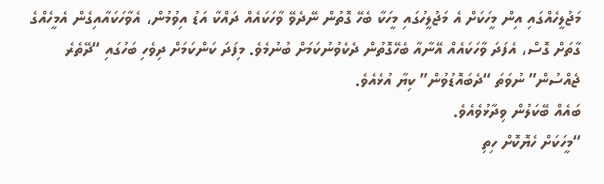މަޖުލީހެއްގައި އިން މީހަކަށް އެ މަޖުލީހުގައި މީހަކާ ބެހޭ ގޮތުން ނޭދެވޭ ވާހަކައެއް ދައްކާ އަޑު އިވުމުން، އެވާހަކައާއިގެން އެމީހެއްގެ ގާތަށް ގޮސް، އެފަދަ ވާހަކައެއް އޭނާއާ ބެހޭގޮތުން ދެކެވުނުކަމަށް ބުނުމެވެ. މިފަދަ ކަންކަމަށް ދިވެހި ބަހުގައި “ދޭތެރެ ޖެއްސުން” ނުވަތަ “ދެބައޮޑުވުން” ކިޔާ އުޅެއެވެ.
ބައެއް ބޭކަލުން ވިދާޅުވެއެވެ.
“މީހަކަށް ހެޔޮކޮށް ހިތި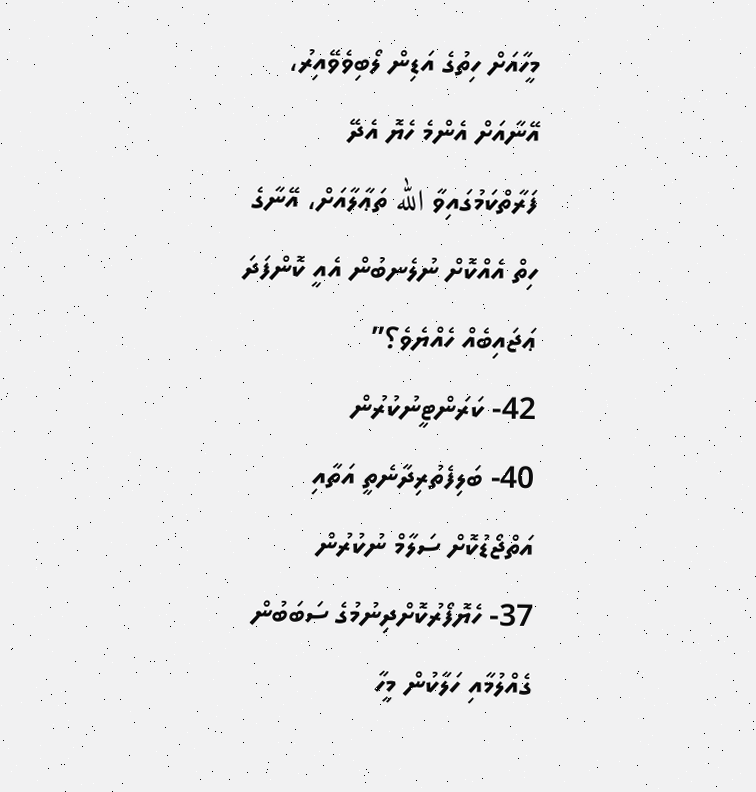މީހާއަށް ހިތުގެ އަޑިން ލޯބިވެވޭއިރު، އޭނާއަށް އެންމެ ހެޔޮ އެދޭ ފަރާތްކަމުގައިވާ الله ތަޢާލާއަށް، އޭނާގެ ހިތް އެއްކޮށް ނުލެނބުން އެއީ ކޮންފަދަ ޢަޖައިބެއް ހެއްޔެވެ؟”
42- ކަރަންޓީނުކުރުން
40- ބަލިފެތުރިދާނެތީ އަތާއި އަތްޖޯޑުކޮށް ސަލާމް ނުކުރުން
37- ހެޔޮފޯރުކޮށްދިނުމުގެ ސަބަބުން ގެއްލުމާއި ހަލާކުން މީހާ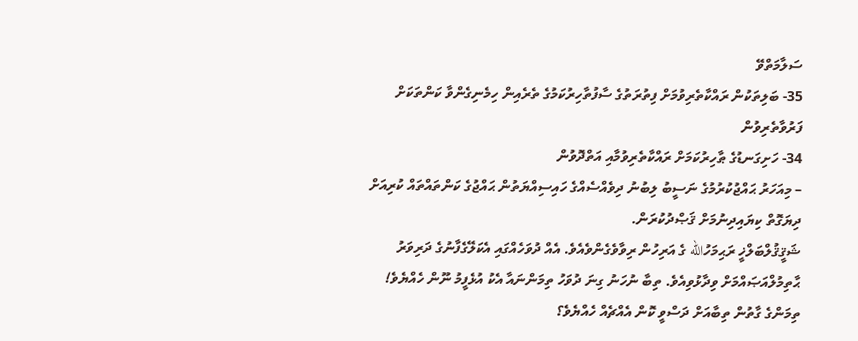ސަލާމަތްވޭ
35- ބަލިތަކުން ރައްކާތެރިވުމަށް ފިތުރަތުގެ ސާފުތާހިރުކަމުގެ ތެރެއިން ހިމެނިގެންވާ ކަންތަކަށް ފަރުވާތެރިވުން
34- ހަށިގަނޑުގެ ޠާހިރުކަމަށް ރައްކާތެރިވުމާއި އަތްދޮވުން
– މިއަހަރު ޙައްޖުކުރުމުގެ ނަސީބު ލިބުނު ދިވެއްސެއްގެ ހައިސިއްޔަތުން ޙައްޖުގެ ކަންތައްތައް ކުރިއަށް ދިޔަގޮތް ކިޔައިދިނުމަށް ޤަޞްދުކުރަން.
ޝަޤީޤުލްބަލްޚީ ރަޙިމަހުالله ގެ އަރިހުން ރިވާވެގެންވެއެވެ. އެއް ދުވަހެއްގައި އެކަލޭގެފާނުގެ ދަރިވަރު ޙާތިމުލްއަޞައްމަށް ވިދާޅުވިއެވެ. ތިބާ ނުހަނު ގިނަ ދުވަހު ތިމަންނައާ އެކު އުޅެފީމު ނޫން ހެއްޔެވެ! ތިމަންގެ ގާތުން ތިބާއަށް ދަސްވީ ކޮން އެއްޗެއް ހެއްޔެވެ؟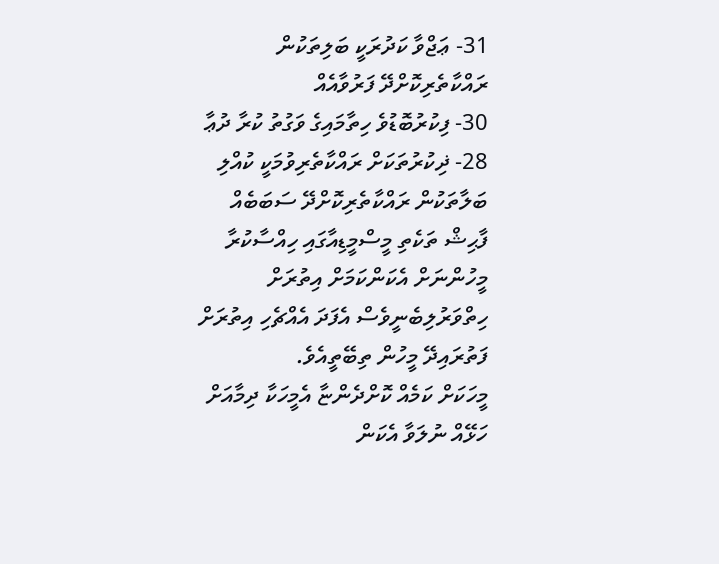31- ޢަޖްވާ ކަދުރަކީ ބަލިތަކުން ރައްކާތެރިކޮށްދޭ ފަރުވާއެއް
30- ފިކުރުބޮޑުވެ ހިތާމައިގެ ވަގުތު ކުރާ ދުޢާ
28- ޛިކުރުތަކަށް ރައްކާތެރިވުމަކީ ކުއްލި ބަލާތަކުން ރައްކާތެރިކޮށްދޭ ސަބަބެއް
ފާޙިޝް ތަކެތި މީސްމީޑިއާގައި ހިއްސާކުރާ މީހުންނަށް އެކަންކަމަށް އިތުރަށް ހިތްވަރުލިބެނީވެސް އެފަދަ އެއްޗެހި އިތުރަށް ފަތުރައިދޭ މީހުން ތިބޭތީއެވެ.
މީހަކަށް ކަމެއް ކޮށްދެންޏާ އެމީހަކާ ދިމާއަށް ހަޅޭއް ނުލަވާ އެކަން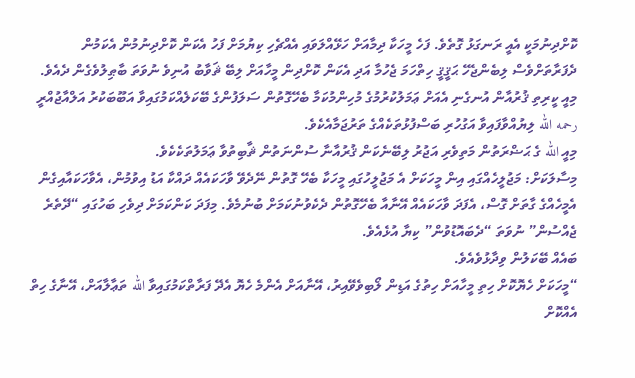ކޮށްދިނުމަކީ އެއީ ރަނގަޅު ގޮތެވެ. ފަހެ މީހަކާ ދިމާއަށް ހަޅޭއްލަވައި އެއްޗެހި ކިޔުމަށް ފަހު އެކަން ކޮށްދިނުމުން އެކަމުން ދެފަރާތަށްވެސް ލިބެންޖެހޭ ޙަޤީޤީ ހިތްހަމަ ޖެހުމާ އަދި އެކަން ކޮށްދިން މީހާއަށް ލިބޭ ޘަވާބު އުނިވެ ނުވަތަ ބާޠިލުވެގެން ދެއެވެ.
މިއީ ކީރިތި ޤުރުއާން އުނގެނި އެއަށް ޢަމަލުކުރުމުގެ މުހިންމުކަމާ ބެހޭގޮތުން ސަލަފުންގެ ބޭކަލެއްކަމުގައިވާ އަބޫބަކުރު އަލްއާޖުއްރީ رحمه الله ލިޔުއްވާފައިވާ އަގުހުރި ބަސްފުޅުތަކެއްގެ ތަރުޖަމާއެކެވެ.
މިއީ الله ގެ ޙަޟްރަތުން މަތިވެރި އަޖުރު ލިބޭނެކަން ޤުރުއާނާ ސުންނަތުން ޘާބިތުވާ ޢަމަލުތަކެކެވެ.
މިސާލަކަށް: މަޖުލީހެއްގައި އިން މީހަކަށް އެ މަޖުލީހުގައި މީހަކާ ބެހޭ ގޮތުން ނޭދެވޭ ވާހަކައެއް ދައްކާ އަޑު އިވުމުން، އެވާހަކައާއިގެން އެމީހެއްގެ ގާތަށް ގޮސް، އެފަދަ ވާހަކައެއް އޭނާއާ ބެހޭގޮތުން ދެކެވުނުކަމަށް ބުނުމެވެ. މިފަދަ ކަންކަމަށް ދިވެހި ބަހުގައި “ދޭތެރެ ޖެއްސުން” ނުވަތަ “ދެބައޮޑުވުން” ކިޔާ އުޅެއެވެ.
ބައެއް ބޭކަލުން ވިދާޅުވެއެވެ.
“މީހަކަށް ހެޔޮކޮށް ހިތި މީހާއަށް ހިތުގެ އަޑިން ލޯބިވެވޭއިރު، އޭނާއަށް އެންމެ ހެޔޮ އެދޭ ފަރާތްކަމުގައިވާ الله ތަޢާލާއަށް، އޭނާގެ ހިތް އެއްކޮށް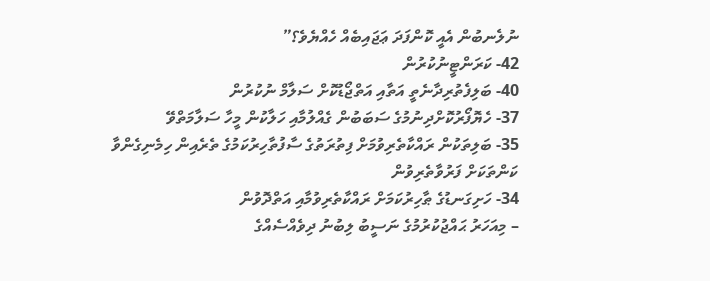ނުލެނބުން އެއީ ކޮންފަދަ ޢަޖައިބެއް ހެއްޔެވެ؟”
42- ކަރަންޓީނުކުރުން
40- ބަލިފެތުރިދާނެތީ އަތާއި އަތްޖޯޑުކޮށް ސަލާމް ނުކުރުން
37- ހެޔޮފޯރުކޮށްދިނުމުގެ ސަބަބުން ގެއްލުމާއި ހަލާކުން މީހާ ސަލާމަތްވޭ
35- ބަލިތަކުން ރައްކާތެރިވުމަށް ފިތުރަތުގެ ސާފުތާހިރުކަމުގެ ތެރެއިން ހިމެނިގެންވާ ކަންތަކަށް ފަރުވާތެރިވުން
34- ހަށިގަނޑުގެ ޠާހިރުކަމަށް ރައްކާތެރިވުމާއި އަތްދޮވުން
– މިއަހަރު ޙައްޖުކުރުމުގެ ނަސީބު ލިބުނު ދިވެއްސެއްގެ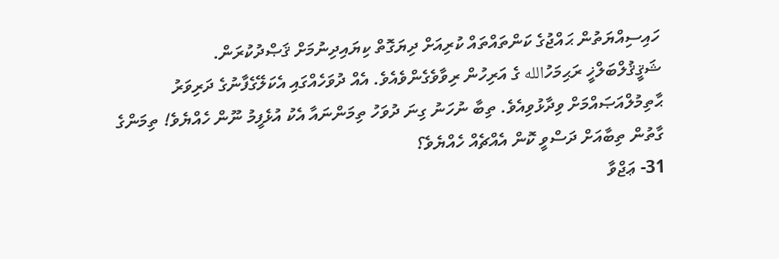ހައިސިއްޔަތުން ޙައްޖުގެ ކަންތައްތައް ކުރިއަށް ދިޔަގޮތް ކިޔައިދިނުމަށް ޤަޞްދުކުރަން.
ޝަޤީޤުލްބަލްޚީ ރަޙިމަހުالله ގެ އަރިހުން ރިވާވެގެންވެއެވެ. އެއް ދުވަހެއްގައި އެކަލޭގެފާނުގެ ދަރިވަރު ޙާތިމުލްއަޞައްމަށް ވިދާޅުވިއެވެ. ތިބާ ނުހަނު ގިނަ ދުވަހު ތިމަންނައާ އެކު އުޅެފީމު ނޫން ހެއްޔެވެ! ތިމަންގެ ގާތުން ތިބާއަށް ދަސްވީ ކޮން އެއްޗެއް ހެއްޔެވެ؟
31- ޢަޖްވާ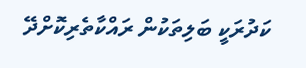ކަދުރަކީ ބަލިތަކުން ރައްކާތެރިކޮށްދޭ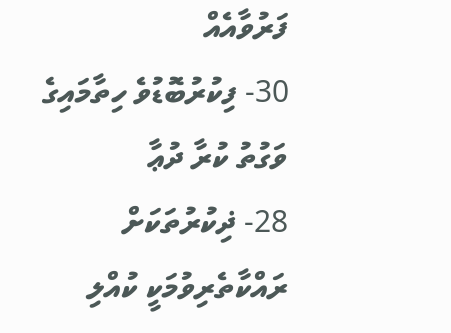ފަރުވާއެއް
30- ފިކުރުބޮޑުވެ ހިތާމައިގެ ވަގުތު ކުރާ ދުޢާ
28- ޛިކުރުތަކަށް ރައްކާތެރިވުމަކީ ކުއްލި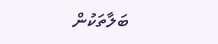ބަލާތަކުން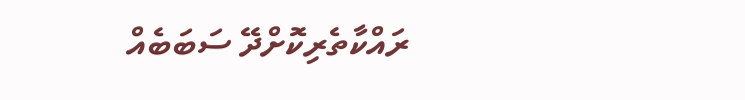ރައްކާތެރިކޮށްދޭ ސަބަބެއް